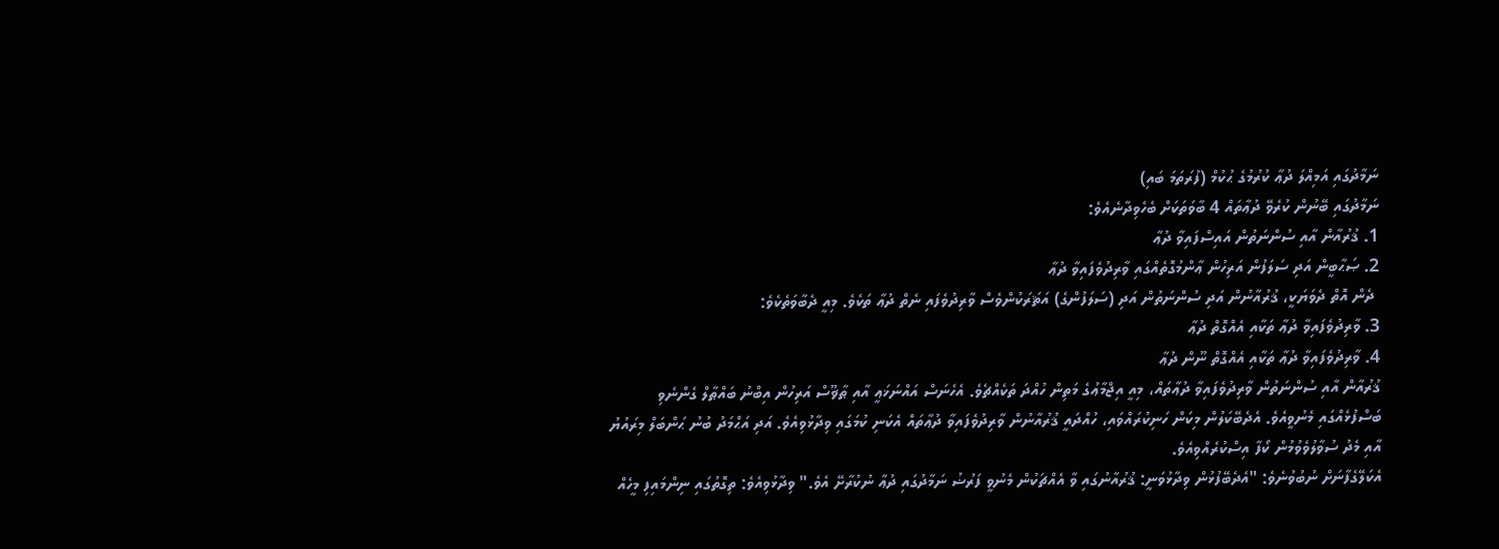ނަމާދުގައި އަމިއްލަ ދުޢާ ކުރުމުގެ ޙުކުމް (ފުރަތަމަ ބައި)
ނަމާދުގައި ބޭނުން ކުރެވޭ ދުޢާތައް 4 ބާވަތަކަށް ބެހެވިދާނެއެވެ:
1. ޤުރުއާން އާއި ސުންނަތުން އައިސްފައިވާ ދުޢާ
2. ޞަޙާބީން އަދި ސަލަފުން އަރިހުން ޢާންމުގޮތެއްގައި ވާރިދުވެފައިވާ ދުޢާ
 ދެން އޮތް ދެވަޔަކީ، ޤުރުއާނުން އަދި ސުންނަތުން އަދި (ސަލަފުންގެ) އަޘަރަކުންވެސް ވާރިދުވެފައި ނެތް ދުޢާ ތަކެވެ. މިއީ ދެބާވަތެކެވެ:
3. ވާރިދުވެފައިވާ ދުޢާ ތަކާއި އެއްގޮތް ދުޢާ
4. ވާރިދުވެފައިވާ ދުޢާ ތަކާއި އެއްގޮތް ނޫން ދުޢާ
ޤުރުއާން އާއި ސުންނަތުން ވާރިދުވެފައިވާ ދުޢާތައް، މިއީ އިޖްމާޢުގެ މަތިން ހުއްދަ ތަކެއްޗެވެ. އެހެނަސް އައްނަޚަޢީ އާއި ޠާޥޫސް އަރިހުން އިބްނު ބައްޠާލް ގެންނެވި ބަސްފުޅެއްގައި މެނުވީއެވެ. އެދެބޭކަލުން މިކަން ހަނިކުރައްވައި، ހުއްދައީ ޤުރުއާނުން ވާރިދުވެފައިވާ ދުޢާތައް އެކަނި ކުމަގައި ވިދާޅުވިއެވެ. އަދި އަޙްމަދު ބުނު ޙަންބަލް މިރައުޔު އާއި މެދު ސުވާލުވެވުމުން ކޯފާ އިސްކުރެއްވިއެވެ.
އެކަލޭގެފާނަށް ނުބުވުނެވެ: "އެދެބޭފުޅުން ވިދާޅުވަނީ: ޤުރުއާނުގައި ވާ އެއްޗަކުން މެނުވީ ފަރުޟު ނަމާދުގައި ދުޢާ ނުކުރާށޭ އެވެ." ވިދާޅުވިއެވެ: ތިގޮތުގައި ނިންމައިފި މީހެއް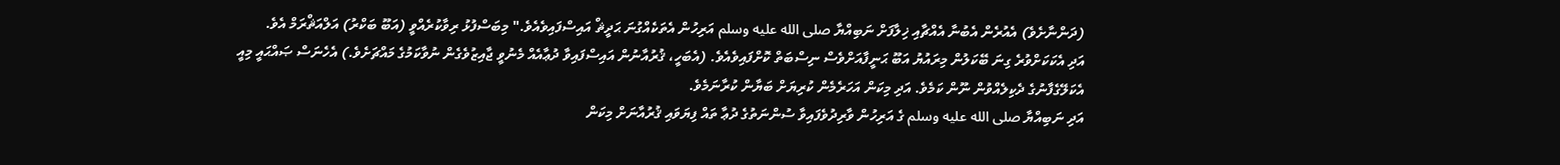(ދަންނާށެވެ) އެއުރެން އެބުނާ އެއްޗާއި ޚިލާފަށް ނަބިއްޔާ صلى الله عليه وسلم އަރިހުން އެތަކެއްގުނަ ޙަދީޘް އައިސްފައިވެއެވެ." މިބަސްފުޅު ރިވާކުރެއްވީ (އަބޫ ބަކްރު) އަލްއަޘްރަމް އެވެ.
އަދި އެކަކަށްވުރެ ގިނަ ބޭކަލުން މިރައުޔު އަބޫ ޙަނީފާއަށްވެސް ނިސްބަތް ކޮށްފައިވެއެވެ. (އެބަހީ، ޤުރުއާނުން އައިސްފައިވާ ދުޢާއެއް މެނުވީ ޖާއިޒުވެގެން ނުވާކަމުގެ މައްޗަށެވެ.) އެހެނަސް ޞައްޙައީ މިއީ އެކަލޭގެފާނުގެ ދެކިލެއްވުން ނޫން ކަމެވެ. އަދި މިކަން އަހަރެމެން ކުރިޔަށް ބަޔާން ކުރާނަމެވެ.
އަދި ނަބިއްޔާ صلى الله عليه وسلم ގެ އަރިހުން ވާރިދުވެފައިވާ ސުންނަތުގެ ދުޢާ ތައް ފިޔަވައި ޤުރުއާނަށް މިކަން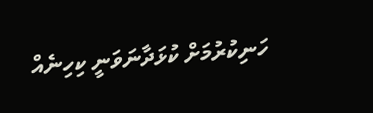ހަނިކުރުމަށް ކުޅަދާނަވަނީ ކިހިނެއް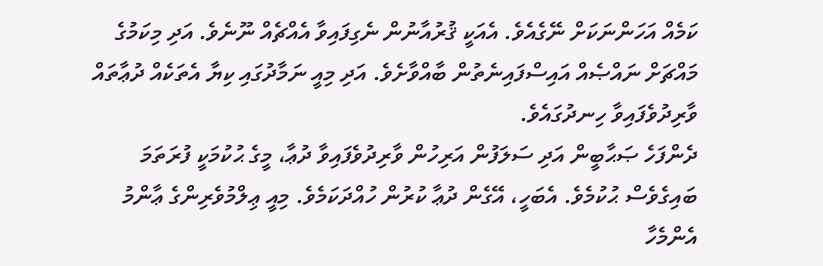ކަމެއް އަހަންނަކަށް ނޭގެއެވެ. އެއަކީ ޤުރުއާނުން ނެގިފައިވާ އެއްޗެއް ނޫނެވެ. އަދި މިކަމުގެ މައްޗަށް ނައްޞެއް އައިސްފައިނެތުން ބާއްވާށެވެ. އަދި މިއީ ނަމާދުގައި ކިޔާ އެތަކެއް ދުޢާތައް ވާރިދުވެފައިވާ ހިނދުގައެވެ.
ދެންފަހެ ޞަޙާބީން އަދި ސަލަފުން އަރިހުން ވާރިދުވެފައިވާ ދުޢާ، މީގެ ޙުކުމަކީ ފުރަތަމަ ބައިގެވެސް ޙުކުމެވެ. އެބަހީ، އޭގެން ދުޢާ ކުރުން ހުއްދަކަމެވެ. މިއީ ޢިލްމުވެރިންގެ ޢާންމު އެންމެހާ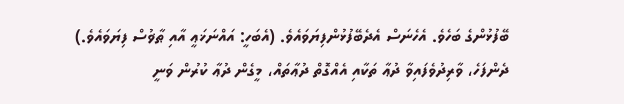ބޭފުޅުންގެ ބަހެވެ. އެހެނަސް އެދެބޭފުޅުންފިޔަވައެވެ. (އެބަހީ: އައްނަޚަޢީ އާއި ޠާޥުސް ފިޔަވައެވެ.)
ދެންފަހެ، ވާރިދުވެފައިވާ ދުޢާ ތަކާއި އެއްގޮތް ދުޢާތައް، މީގެން ދުޢާ ކުރުން ވަނީ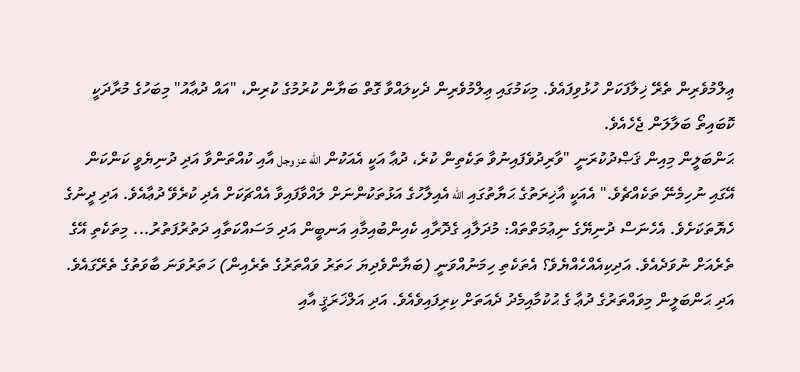ޢިލްމުވެރިން ތެރޭ ޚިލާފަކަށް ހުޅުވިފައެވެ. މިކަމުގައި ޢިލްމުވެރިން ދެކިލައްވާ ގޮތް ބަޔާން ކުރުމުގެ ކުރިން، "އައް ދުޢާއު" މިބަހުގެ މުރާދަކީ ކޮބައިތޯ ބަލާލަން ޖެހެއެވެ.
ޙަންބަލީން މިއިން ޤަޞްދުކުރަނީ "ވާރިދުވެފައިނުވާ ތަކެތިން ކުރެ، ދުޢާ އަކީ އެއަކުން الله عز وجل އާއި ކުއްތަންވާ އަދި ދުނިޔެވީ ކަންކަން އޭގައި ނުހިމެނޭ ތަކެއްޗެވެ." އެއަކީ އާޚިރަތުގެ ޙަޔާތުގައި الله އެއިލާހުގެ އަޅުތަކުންނަށް ލައްވާފައިވާ އެއްޗަކަށް އެދި ކުރެވޭ ދުޢާއެވެ. އަދި ދީނުގެ ހެޔޮތަކަށެވެ. އެހެނަސް ދުނިޔޭގެ ނިޢުމަތްތައް: މުދަލާއި ގެދޮރާއި ކެއިންބުއިމާއި އަނބީން އަދި މަސައްކަތާއި ދަތުރުފަތުރު... މިތަކެތި އޭގެ ތެރެއަށް ނުވަދެއެވެ. އަދިކިއެއްހެއްޔެވެ؟ އެތަކެތި ހިމަނުއްވަނީ (ބަޔާންވެދިޔަ ހަތަރު ވައްތަރުގެ ތެރެއިން) ހަތަރުވަނަ ބާވަތުގެ ތެރޭގައެވެ. އަދި ޙަންބަލީން މިވައްތަރުގެ ދުޢާ ގެ ޙުކުމާއިމެދު ދެއަތަށް ކިރިފައިވެއެވެ. އަދި އަލްޚަރަޤީ އާއި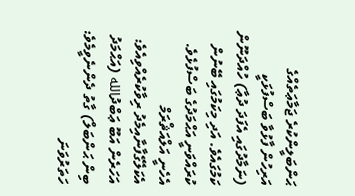ޙަންބަލީންކުރެ ޖަމާޢަތެއްގެ އަރިހުން ފާޅުވާ ބަސްފުޅަކީ (ނަމާދުގައި އެފަދަ ދުޢާ) ހުއްދަނޫން ކަމުގައެވެ. އަދި މިކަމުގައި ބޭނުން ކުރައްވަނީ އަޙްމަދުގެ ބަސްފުޅެވެ. އެހެނީ އަލްއަޘްރަމް އެކަލޭގެފާނާއިމެދު ރިވާކުރެއްވިއެވެ: އަހަރެން އަބޫ ޢަބްދުالله (އަޙްމަދު ބިން ޙަންބަލް) ގާތު ދެންނެވީމެވެ: ހަތަރުވަނަ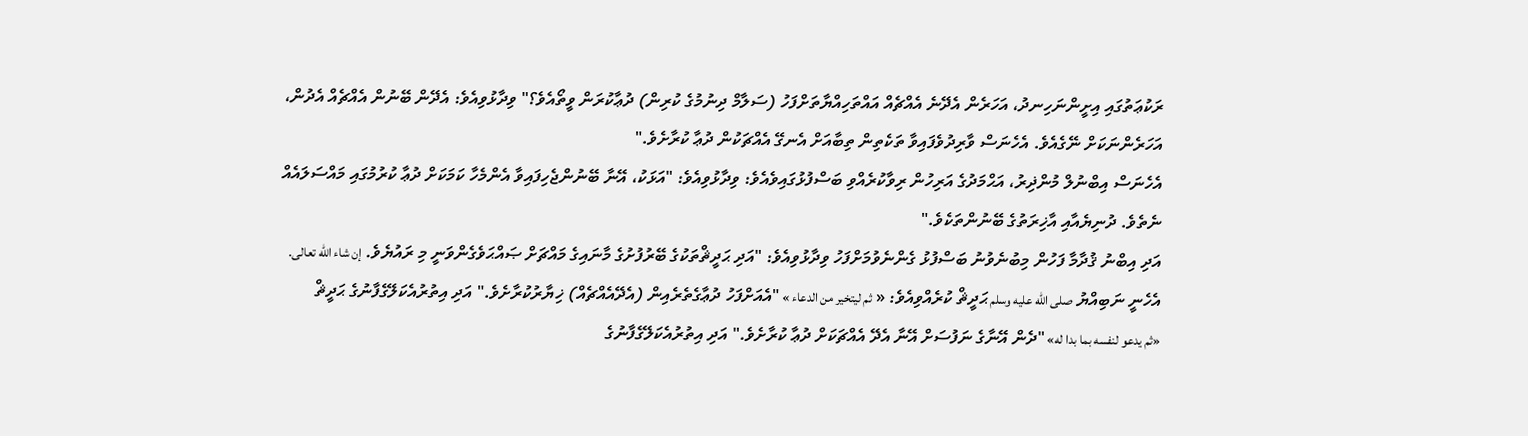ރަކުޢަތުގައި އިށީންނަހިނދު، އަހަރެން އެދޭނެ އެއްޗެއް އައްތަހިއްޔާތަށްފަހު (ސަލާމް ދިނުމުގެ ކުރިން) ދުޢާކުރަން ވީތޯއެވެ؟" ވިދާޅުވިއެވެ: އެދޭން ބޭނުން އެއްޗެއް އެދުން، އަހަރެންނަކަށް ނޭގެއެވެ. އެހެނަސް ވާރިދުވެފައިވާ ތަކެތިން ތިބާއަށް އެނގޭ އެއްޗަކުން ދުޢާ ކުރާށެވެ."
އެހެނަސް އިބްނުލް މުންޛިރު، އަޙްމަދުގެ އަރިހުން ރިވާކުރެއްވި ބަސްފުޅުގައިވެއެވެ: ވިދާޅުވިއެވެ: "އަޅަކު، އޭނާ ބޭނުންޖެހިފައިވާ އެންމެހާ ކަމަކަށް ދުޢާ ކުރުމުގައި މައްސަލައެއް ނެތެވެ. ދުނިޔެއާއި އާޚިރަތުގެ ބޭނުންތަކެވެ."
އަދި އިބްނު ޤުދާމާ ފަހުން މިބުނެވުނު ބަސްފުޅު ގެންނެވުމަށްފަހު ވިދާޅުވިއެވެ: "އަދި ޙަދީޘްތަކުގެ ބޭރުފުށުގެ މާނައިގެ މައްޗަށް ޞައްޙަވެގެންވަނީ މި ރައުޔެވެ. إن شاء الله تعالى. އެހެނީ ނަބިއްޔު صلى الله عليه وسلم ޙަދީޘް ކުރެއްވިއެވެ: « ثم ليتخير من الدعاء » "އެއަށްފަހު ދުޢާގެތެރެއިން (އެދޭއެއްޗެއް) ޚިޔާރުކުރާށެވެ." އަދި އިތުރުއެކަލޭގެފާނުގެ ޙަދީޘް «ثم يدعو لنفسه بما بدا له» "ދެން އޭނާގެ ނަފުސަށް އޭނާ އެދޭ އެއްޗަކަށް ދުޢާ ކުރާށެވެ." އަދި އިތުރުއެކަލޭގެފާނުގެ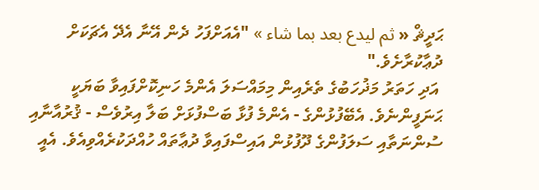ޙަދީޘް « ثم ليدع بعد بما شاء » "އެއަށްފަހު ދެން އޭނާ އެދޭ އެޗަކަށް ދުޢާކުރާށެވެ."
 އަދި ހަތަރު މަޛުހަބުގެ ތެރެއިން މިމައްސަލަ އެންމެ ހަނިކޮށްފައިވާ ބަޔަކީ ޙަނަފީންނެވެ. އެބޭފުޅުންގެ - އެންމެ ފުޅާ ބަސްފުޅަށް ބަލާ އިރުވެސް - ޤުރުއާނާއި ސުންނަތާއި ސަލަފުންގެ ދޫފުޅުން އައިސްފައިވާ ދުޢާތައް ހުއްދަކުރެއްވިއެވެ. އެއީ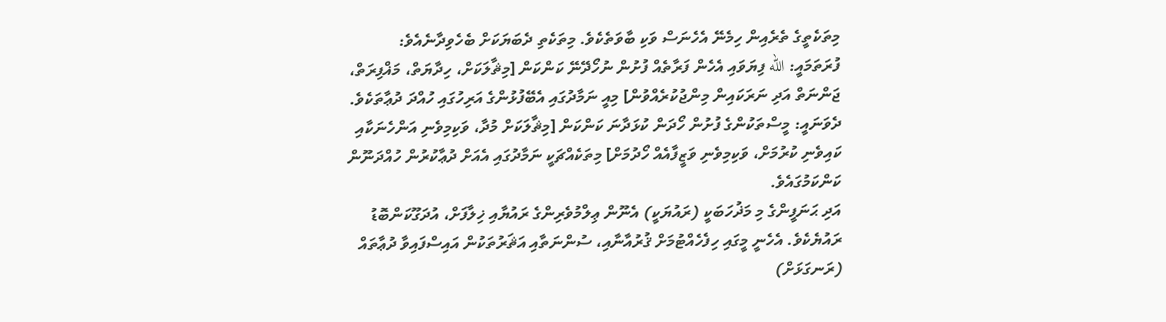މިތަކެތީގެ ތެރެއިން ހިމެނޭ އެހެނަސް ވަކި ބާވަތެކެވެ. މިތަކެތި ދެބަޔަކަށް ބެހެވިދާނެއެވެ:
ފުރަތަމައީ: الله ފިޔަވައި އެހެން ފަރާތެއް ފުށުން ނުހޯދޭނޭ ކަންކަން [މިޘާލަކަށް، ހިދާޔަތް، މަޣްފިރަތް، ޖަންނަތް އަދި ނަރަކައިން މިންޖުކުރެއްވުން] މިއީ ނަމާދުގައި އެބޭފުޅުންގެ އަރިހުގައި ހުއްދަ ދުޢާތަކެވެ.
ދެވަނައީ: މީސްތަކުންގެ ފުށުން ހޯދަން ކުޅަދާނަ ކަންކަން [މިޘާލަކަށް މުދާ، ވަކިމިވެނި އަންހެނަކާއި ކައިވެނި ކުރުމަށް، ވަކިމިވެނި ވަޒީފާއެއް ހޯދުމަށް] މިތަކެއްޗަކީ ނަމާދުގައި އެއަށް ދުޢާކުރުން ހުއްދަނޫން ކަންކަމުގައެވެ.
އަދި ޙަނަފީންގެ މި މަޛުހަބަކީ (ރައުޔަކީ) އެނޫން ޢިލްމުވެރިންގެ ރައުޔާއި ޚިލާފަށް، އުދަގޫކަންބޮޑު ރައުޔެކެވެ. އެހެނީ މީގައި ހިފެހެއްޓުމަށް ޤުރުއާނާއި، ސުންނަތާއި އަޘަރުތަކުން އައިސްފައިވާ ދުޢާތައް (ރަނގަޅަށް)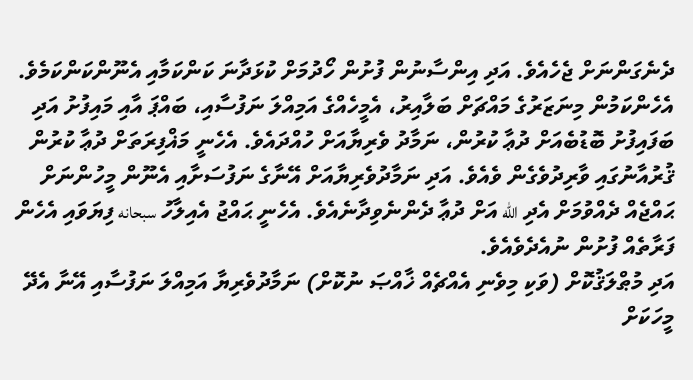ދެނެގަންނަށް ޖެހެއެވެ. އަދި އިންސާނުން ފުށުން ހޯދުމަށް ކުޅަދާނަ ކަންކަމާއި އެނޫންކަންކަމެވެ. އެހެންކަމުން މިނަޒަރުގެ މައްޗަށް ބަލާއިރު، އެމީހެއްގެ އަމިއްލަ ނަފުސާއި، ބައްޕަ އާއި މައިފުށު އަދި ބަފައިފުށު ބޮޑުބެއަށް ދުޢާ ކުރުން، ނަމާދު ވެރިޔާއަށް ހުއްދައެވެ. އެހެނީ މަޣްފިރަތަށް ދުޢާ ކުރުން ޤުރުއާނުގައި ވާރިދުވެގެން ވެއެވެ. އަދި ނަމާދުވެރިޔާއަށް އޭނާގެ ނަފުސަށާއި އެނޫން މީހުންނަށް ޙައްޖެއް ދެއްވުމަށް އެދި الله އަށް ދުޢާ ދެންނެވިދާނެއެވެ. އެހެނީ ޙައްޖު އެއިލާހު سبحانه ފިޔަވައި އެހެން ފަރާތެއް ފުށުން ނުއެދެވެއެވެ.
އަދި މުޠްލަޤުކޮށް (ވަކި މިވެނި އެއްޗެއް ޚާއްޞަ ނުކޮށް) ނަމާދުވެރިޔާ އަމިއްލަ ނަފުސާއި އޭނާ އެދޭ މީހަކަށް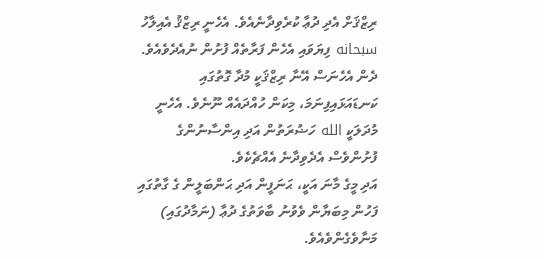ރިޒްޤަށް އެދި ދުޢާ ކުރެވިދާނެއެވެ. އެހެނީ ރިޒްޤު އެއިލާހު سبحانه ފިޔަވައި އެހެން ފަރާތެއް ފުށުން ނުއެދެވެއެވެ. ދެން އެހެނަސް އޭނާ ރިޒްޤަކީ މުދާ ގޮތުގައި ކަނޑައަޅައިފިނަމަ، މިކަން ހުއްދައެއް ނޫނެވެ. އެހެނީ މުދަލަކީ الله ހަޟުރަތުން އަދި އިންސާނުންގެ ފުށުންވެސް އެދެވިދާނެ އެއްޗެކެވެ.
އަދި މީގެ މާނަ އަކީ، ޙަނަފީން އަދި ޙަންބަލީން ގެ ގާތުގައި ފަހުން މިބަޔާން ވެވުނު ބާވަތުގެ ދުޢާ (ނަމާދުގައި) މަނާވެގެންވެއެވެ.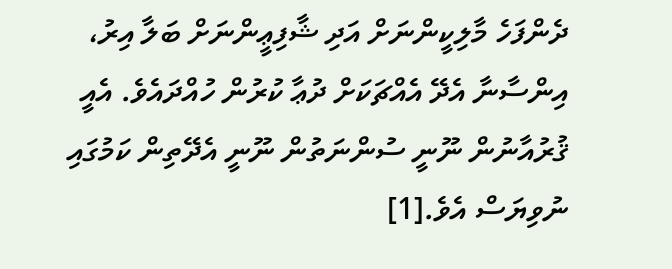ދެންފަހެ މާލިކީންނަށް އަދި ޝާފިޢީންނަށް ބަލާ އިރު، އިންސާނާ އެދޭ އެއްޗަކަށް ދުޢާ ކުރުން ހުއްދައެވެ. އެއީ ޤުރުއާނުން ނޫނީ ސުންނަތުން ނޫނީ އެދޭތިން ކަމުގައި ނުވިޔަސް އެވެ.[1]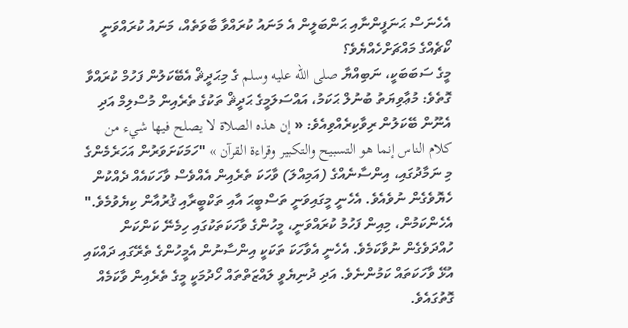އެހެނަސް ޙަނަފީންނާއި ޙަންބަލީން އެ މަނައު ކުރައްވާ ބާވަތެއް، މަނައު ކުރައްވަނީ ކޯޗެއްގެ މައްޗަށްހެއްޔެވެ؟
މީގެ ސަބަބަކީ، ނަބިއްޔާ صلى الله عليه وسلم ގެ މިޙަދީޘް އެބޭކަލުން ފަހުމް ކުރައްވާ ގޮތެވެ: މުޢާވިޔަތު ބުނުލް ޙަކަމު، އައްސަލަމީގެ ޙަދީޘް ތަކުގެ ތެރެއިން މުސްލިމް އަދި އެނޫން ބޭކަލުން ރިވާކިރެއްވިއެވެ: « إن هذه الصلاة لا يصلح فيها شيء من كلام الناس إنما هو التسبيح والتكبير وقراءة القرآن » "ހަމަކަށަވަރުން އަހަރެމެންގެ މި ނަމާދުގައި، އިންސާނެއްގެ (އަމިއްލަ) ވާހަކަ ތެރެއިން އެއްވެސް ވާހަކައެއް ދެއްކުން ހެޔޮވެގެން ނުވެއެވެ. އެހެނީ މީގައިވަނީ ތަސްބީޙަ އާއި ތަކްބީރާއި ޤުރުއާން ކިޔެވުމެވެ."
އެހެންކަމުން، މިއިން ފަހުމު ކުރައްވަނީ، މީހުންގެ ވާހަކަތަކުގައި ހިމެނޭ ކަންކަން ހުއްދަވެގެން ނުވާކަމެވެ. އެހެނީ އެވާހަކަ ތަކަކީ އިންސާނުން އެމީހުންގެ ތެރޭގައި ދައްކައި އުޅޭ ވާހަކަތައް ކަމުންނެވެ. އަދި ދުނިޔެވީ ލައްޒަތްތައް ހޯދުމަކީ މީގެ ތެރެއިން ވާކަމެއް ގޮތުގައެވެ.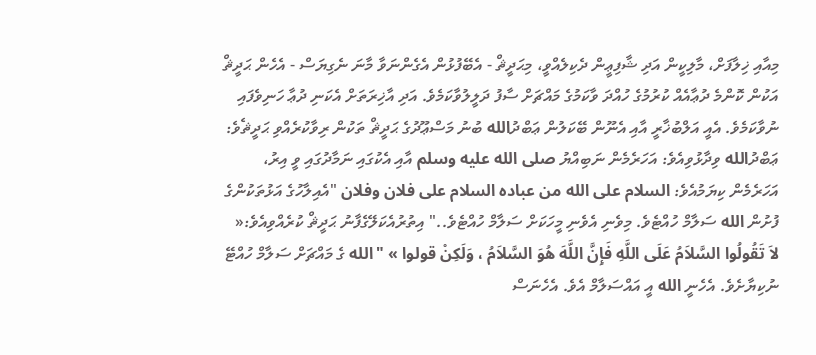މިއާއި ޚިލާފަށް، މާލިކީން އަދި ޝާފިޢީން ދެކިލެއްވީ، މިޙަދީޘް - އެބޭފުޅުން އެގެންނަވާ މާނަ ނެގިޔަސް - އެހެން ޙަދީޘް އަކުން ކޮންމެ ދުޢާއެއް ކުރުމުގެ ހުއްދަ ވާކަމުގެ މައްޗަށް ސާފު ދަލީލުވާކަމެވެ. އަދި އާޚިރަތަށް އެކަނި ދުޢާ ހަނިވެފައި ނުވާކަމެވެ. އެއީ އަލްބުޚާރީ އާއި އެނޫން ބޭކަލުން ޢަބްދުالله ބުނު މަސްޢޫދުގެ ޙަދީޘް ތަކުން ރިވާކުރެއްވި ޙަދީޘެވެ: ޢަބްދުالله ވިދާޅުވިއެވެ: އަހަރެމެން ނަބިއްޔު صلى الله عليه وسلم އާއި އެކުގައި ނަމާދުގައި ވީ އިރު، އަހަރެމެން ކިޔަމުއެވެ: السلام على الله من عباده السلام على فلان وفلان "އެއިލާހުގެ އަޅުތަކުންގެ ފުށުން الله ސަލާމް ހުއްޓެވެ. މިވެނި އެވެނި މީހަކަށް ސަލާމް ހުއްޓެވެ.." އިތުރުއެކަލޭގެފާނު ޙަދީޘް ކުރެއްވިއެވެ:« لاَ تَقُولُوا السَّلاَمُ عَلَى اللَّهِ فَإِنَّ اللَّهَ هُوَ السَّلاَمُ ، وَلَكِنْ قولوا » "الله ގެ މައްޗަށް ސަލާމް ހުއްޓޭ ނުކިޔާށެވެ. އެހެނީ الله އީ އައްސަލާމް އެވެ. އެހެނަސް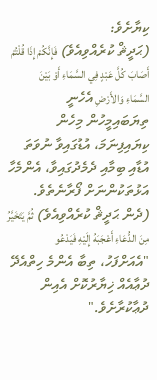ކިޔާށެވެ:
(ޙަދީޘް ކުރެއްވިއެވެ) فَإِنَّكُمْ إِذَا قُلْتُمْ أَصَابَ كُلَّ عَبْدٍ فِي السَّمَاءِ أَوْ بَيْنَ السَّمَاءِ وَالأَرْضِ އެހެނީ ތިޔަބައިމީހުން މިހެން ކިޔައިފިނަމަ، އުޑުގައިވާ ނުވަތަ އުޑާއި ބިމާއި ދެމެދުގައިވާ، އެންމެހާ އަޅުތަކުންނަށް ފޯރާނެތެވެ.
(ދެން ޙަދީޘް ކުރެއްވިއެވެ) ثُمَّ يَتَخَيَّرُ مِنَ الدُّعَاءِ أَعْجَبَهُ إِلَيْهِ فَيَدْعُو "އެއަށްފަހު، ތިބާ އެންމެ ހިތްއެދޭ ދުޢާއެއް ޚިޔާރުކޮށް އެއިން ދުޢާކުރާށެވެ."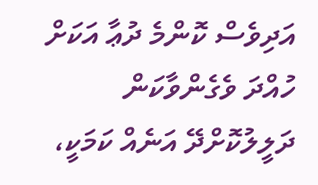އަދިވެސް ކޮންމެ ދުޢާ އަކަށް ހުއްދަ ވެގެންވާކަން ދަލީލުކޮށްދޭ އަނެއް ކަމަކީ،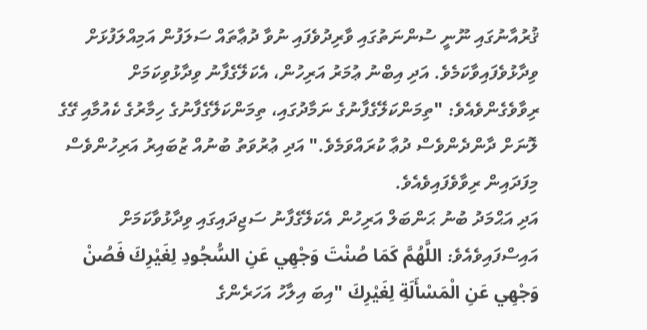ޤުރުއާނުގައި ނޫނީ ސުންނަތުގައި ވާރިދުވެފައި ނުވާ ދުޢާތައް ސަލަފުން އަމިއްލަފުޅަށް ވިދާޅުވެފައިވާކަމެވެ. އަދި އިބްނު ޢުމަރު އަރިހުން، އެކަލޭގެފާނު ވިދާޅުވިކަމަށް ރިވާވެގެންވެއެވެ: "ތިމަންކަލޭގެފާނުގެ ނަމާދުގައި، ތިމަންކަލޭގެފާނުގެ ހިމާރުގެ ކެއުމާއި ގޭގެ ލޮނަށް ދާންދެންވެސް ދުޢާ ކުރައްވަމެވެ." އަދި ޢުރުވަތު ބުނުއް ޒުބައިރު އަރިހުންވެސް މިފަދައިން ރިވާވެފައިވެއެވެ.
އަދި އަޙްމަދު ބުނު ޙަންބަލް އަރިހުން އެކަލޭގެފާނު ސަޖިދައިގައި ވިދާޅުވާކަމަށް އައިސްފައިވެއެވެ: اللَّهُمَّ كَمَا صُنْتَ وَجْهِي عَنِ السُّجُودِ لِغَيْرِكَ فَصُنْ وَجْهِي عَنِ الْمَسْأَلَةِ لِغَيْرِكَ "އިބަ އިލާހު އަހަރެންގެ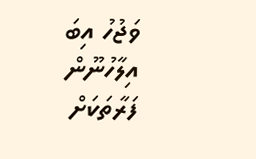ވަޖުހު އިބަ އިލާހުނޫން ފަރާތަކަށް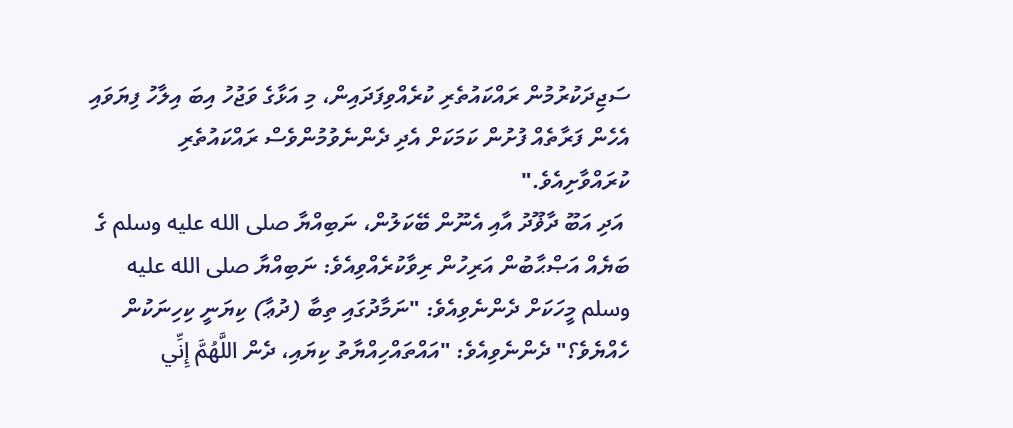ސަޖިދަކުރުމުން ރައްކައުތެރި ކުރެއްވިފަދައިން، މި އަޅާގެ ވަޖުހު އިބަ އިލާހު ފިޔަވައި އެހެން ފަރާތެއް ފުށުން ކަމަކަށް އެދި ދެންނެވުމުންވެސް ރައްކައުތެރި ކުރައްވާށިއެވެ."
 އަދި އަބޫ ދާޥޫދު އާއި އެނޫން ބޭކަލުން، ނަބިއްޔާ صلى الله عليه وسلم ގެ ބަޔެއް އަޞްޙާބުން އަރިހުން ރިވާކުރެއްވިއެވެ: ނަބިއްޔާ صلى الله عليه وسلم މީހަކަށް ދެންނެވިއެވެ: "ނަމާދުގައި ތިބާ (ދުޢާ) ކިޔަނީ ކިހިނަކުން ހެއްޔެވެ؟" ދެންނެވިއެވެ: "އައްތައްހިއްޔާތު ކިޔައި، ދެން اللَّهُمَّ إِنِّي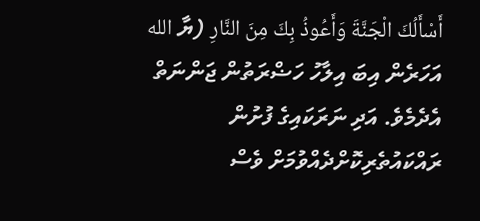أَسْأَلُكَ الْجَنَّةَ وَأَعُوذُ بِكَ مِنَ النَّارِ (ޔާ الله އަހަރެން އިބަ އިލާހު ހަޟްރަތުން ޖަންނަތް އެދެމެވެ. އަދި ނަރަކައިގެ ފުށުން ރައްކައުތެރިކޮށްދެއްވުމަށް ވެސް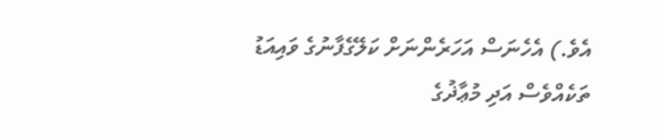އެވެ.) އެހެނަސް އަހަރެންނަށް ކަލޭގެފާނުގެ ވައިއަޑު ތަކެއްވެސް އަދި މުޢާޛުގެ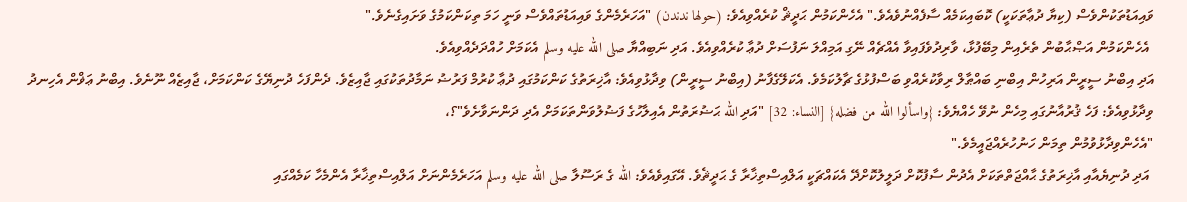ވައިއަޑުތަކުންވެސް (ކިޔާ ދުޢާތަކަކީ) ކޮބައިކަމެއް ސާފެއްނުވެއެވެ." އެހެންކަމުން ޙަދީޘް ކުރެއްވިއެވެ: (حولها ندندن) "އަހަރެމެންގެ ވައިއަޑުތައްވެސް ވަނީ ހަމަ ތިކަންކަމުގެ ވަށައިގެނެވެ."
 އެހެންކަމުން އަޞްޙާބުން ތެރެއިން މިބޭފުޅާ، ވާރިދުވެފައިވާ އެއްޗެއް ނޭގި އަމިއްލަ ނަފުސަށް ދުޢާ ކުރެއްވިއެވެ. އަދި ނަބިއްޔާ صلى الله عليه وسلم އެކަމަށް ހުއްދަދެއްވިއެވެ.
އަދި އިބްނު ސީރީން އަރިހުން އިބްނި ބައްޠާލް ރިވާކުރެއްވި ބަސްފުޅުގެ ޗާލުކަމެވެ. އެކަލޭގެފާނު (އިބްނު ސީރީން) ވިދާޅުވިއެވެ: އާޚިރަތުގެ ކަންކަމުގައި ދުޢާ ކުރުމް ފަރުޟު ނަމާދުތަކުގައި ޖާއިޒެވެ. ދެންފަހެ ދުނިޔޭގެ ކަންކަމަށް، ޖާއިޒެއް ނޫނެވެ. އިބްނު ޢަޥްން އެހިނދު ވިދާޅުވިއެވެ: ފަހެ ޤުރުއާނުގައި މިހެން ނުވޭ ހެއްޔެވެ: {واسألوا الله من فضله} [النساء: 32] "އަދި الله ޙަޟުރަތުން އެއިލާހުގެ ފަޟުލުވަންތަކަމަށް އެދި ދަންނަވާށެވެ"؟،
"އެހެންވިދާޅުވުމުން ތިމަން ހަނުހުރެއްޖައީމެވެ."
 އަދި ދުނިޔެއާއި އާޚިރަތުގެ ޙާއްޖަތްތަކަށް އެދުން ސާފުކޮށް ދަލީލުކޮށްދޭ އެކައްޗަކީ އަލްއިސްތިޚާރާ ގެ ޙަދީޘެވެ. އޭގައިވެއެވެ: الله ގެ ރަސޫލާ صلى الله عليه وسلم އަހަރެމެންނަށް އަލްއިސްތިޚާރާ އެންމެހާ ކަމެއްގައި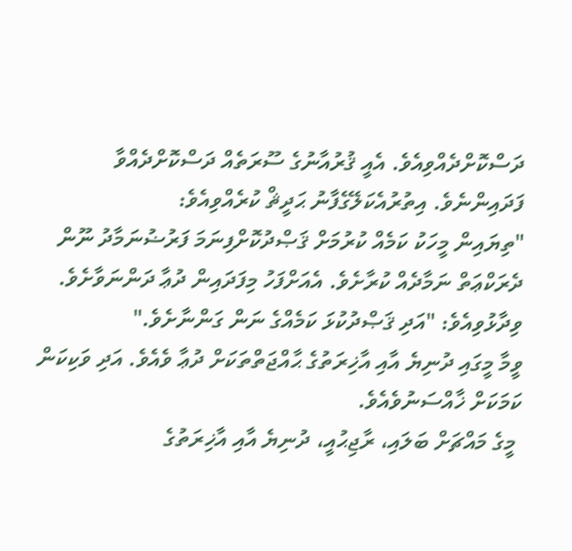ދަސްކޮށްދެއްވިއެވެ. އެއީ ޤުރުއާނުގެ ސޫރަތެއް ދަސްކޮށްދެއްވާ ފަދައިންނެވެ. އިތުރުއެކަލޭގެފާނު ޙަދީޘް ކުރެއްވިއެވެ:
"ތިޔައިން މީހަކު ކަމެއް ކުރުމަށް ޤަޞްދުކޮށްފިނަމަ ފަރުޟުނަމާދު ނޫން ދެރަކްޢަތް ނަމާދެއް ކުރާށެވެ. އެއަށްފަހު މިފަދައިން ދުޢާ ދަންނަވާށެވެ.
ވިދާޅުވިއެވެ: "އަދި ޤަޞްދުކުޅަ ކަމެއްގެ ނަން ގަންނާށެވެ."
ވީމާ މީގައި ދުނިޔެ އާއި އާޚިރަތުގެ ޙާއްޖަތްތަކަށް ދުޢާ ވެއެވެ. އަދި ވަކިކަން ކަމަކަށް ޚާއްސަނުވެއެވެ.
 މީގެ މައްޗަށް ބަލައި، ރާޖިޙުއީ، ދުނިޔެ އާއި އާޚިރަތުގެ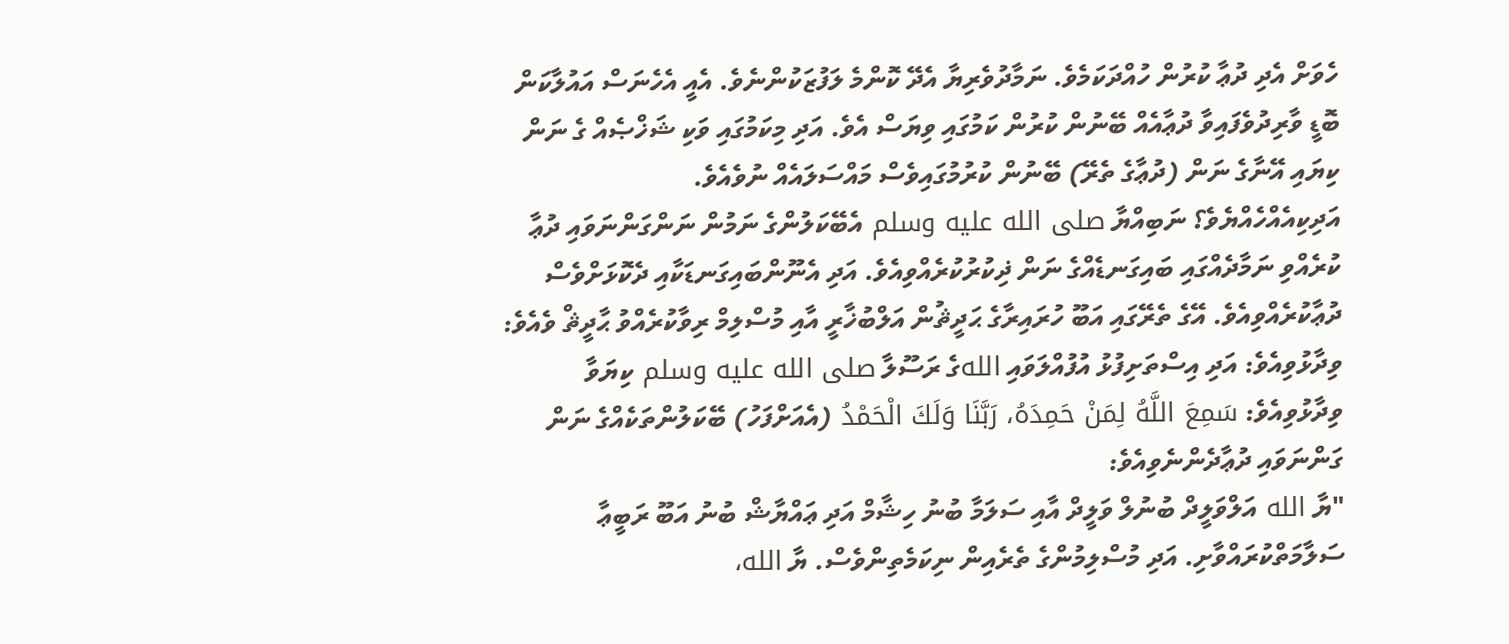ހެވަށް އެދި ދުޢާ ކުރުން ހުއްދަކަމެވެ. ނަމާދުވެރިޔާ އެދޭ ކޮންމެ ލަފުޒަކުންނެވެ. އެއީ އެހެނަސް އައުލާކަން ބޮޑީ ވާރިދުވެފައިވާ ދުޢާއެއް ބޭނުން ކުރުން ކަމުގައި ވިޔަސް އެވެ. އަދި މިކަމުގައި ވަކި ޝަޚްޞެއް ގެ ނަން ކިޔައި އޭނާގެ ނަން (ދުޢާގެ ތެރޭ) ބޭނުން ކުރުމުގައިވެސް މައްސަލައެއް ނުވެއެވެ.
އަދިކިއެއްހެއްޔެވެ؟ ނަބިއްޔާ صلى الله عليه وسلم އެބޭކަލުންގެ ނަމުން ނަންގަންނަވައި ދުޢާ ކުރެއްވި ނަމާދެއްގައި ބައިގަނޑެއްގެ ނަން ޛިކުރުކުރެއްވިއެވެ. އަދި އެނޫންބައިގަނޑަކާއި ދެކޮޅަށްވެސް ދުޢާކުރެއްވިއެވެ. އޭގެ ތެރޭގައި އަބޫ ހުރައިރާގެ ޙަދީޘުން އަލްބުޚާރީ އާއި މުސްލިމް ރިވާކުރެއްވު ޙާދީޘް ވެއެވެ: ވިދާޅުވިއެވެ: އަދި އިސްތަށިފުޅު އުފުއްލަވައި اللهގެ ރަސޫލާ صلى الله عليه وسلم ކިޔަވާ ވިދާޅުވިއެވެ: سَمِعَ اللَّهُ لِمَنْ حَمِدَهُ، رَبَّنَا وَلَكَ الْحَمْدُ (އެއަށްފަހު) ބޭކަލުންތަކެއްގެ ނަން ގަންނަވައި ދުޢާދެންނެވިއެވެ:
"ޔާ الله އަލްވަލީދް ބުނުލް ވަލީދް އާއި ސަލަމާ ބުނު ހިޝާމް އަދި ޢައްޔާޝް ބުނު އަބޫ ރަބީޢާ ސަލާމަތްކުރައްވާށި. އަދި މުސްލިމުންގެ ތެރެއިން ނިކަމެތިންވެސް. ޔާ الله،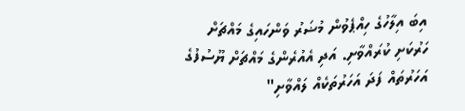އިބަ އިލާހުގެ ހިއްޕެވުން މުޟަރު ވަންހައިގެ މައްޗަށް ހަރުކަށި ކުރައްވާށި. އަދި އެއުރެންގެ މައްޗަށް ޔޫސުފުގެ އަހަރުތައް ފަދަ އަހަރުތަކެއް ލައްވާށި"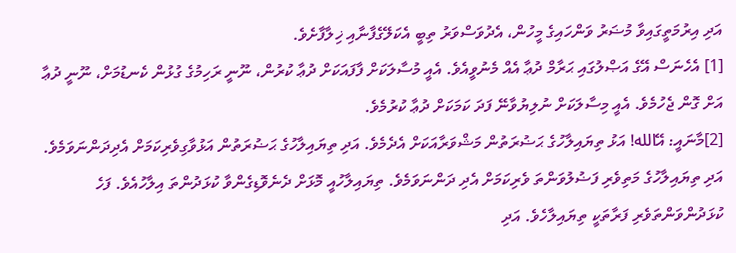އަދި އިރުމަތީގައިވާ މުޟަރު ވަންހައިގެ މީހުން، އެދުވަސްވަރު ތިބީ އެކަލޭގެފާނާއި ޚިލާފާށެވެ.
[1] އެހެނަސް އޭގެ އަޞްލުގައި ޙަރާމް ދުޢާ އެއް މެނުވީއެވެ. އެއީ މުސާލަކަށް ފާފައަކަށް ދުޢާ ކުރުން، ނޫނީ ރަހިމުގެ ގުޅުން ކެނޑުމަށް، ނޫނީ ދުޢާ އަށް ގޮން ޖެހުމެވެ. އެއީ މިސާލަކަށް ނުލިޔުވާނޭ ފަދަ ކަމަކަށް ދުޢާ ކުރުމެވެ.
[2]މާނައީ: އޭالله! އަޅު ތިޔައިލާހުގެ ޙަޟުރަތުން މަޝްވަރާއަކަށް އެދެމެވެ. އަދި ތިޔައިލާހުގެ ޙަޟުރަތުން އަޅުވާގިވެރިކަމަށް އެދިދަންނަވަމެވެ. އަދި ތިޔައިލާހުގެ މަތިވެރި ފަޟުލުވަންތަ ވެރިކަމަށް އެދި ދަންނަވަމެވެ. ތިޔައިލާހުއީ މޮޅަށް ދެނެވޮޑިގެންވާ ކުޅަދުންތަ އިލާހުއެވެ. ފަހެ ކުޅަދުންވަންތަވެރި ފަރާތަކީ ތިޔައިލާހެވެ. އަދި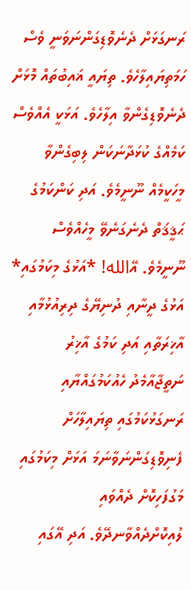ރަނގަޅަށް ދެނެވޮޑިގަންނަވަނީ ވެސް ހަމަތިޔައިލާހެވެ. ތިޔައީ ޣައިބުތައް މޮޅަށް ދެނެވޮޑިގެންވާ އިލާހެވެ. އަޅަކީ އެއްވެސް ކަމެއްގެ ކުޅަދާނަކަން ލިބިގެންވާ މީހަކީމެއް ނޫނީމެވެ. އަދި ކަންކަމުގެ ޙަޤީޤަތް ދެނެގަނެވޭ މީހެއްވެސް ނޫނީމެވެ. އޭالله! *އަޅުގެ މިކަމުގައި* އަޅުގެ ދީނާއި ދުނިޔޭގެ ދިރިއުޅުމާއި އާޚިރަތާއި އަދި ކަމުގެ އާޚިރު ނަތީޖާއާމެދު ހެއުކަމުގައްޔާއި ރަނގަޅުކަމުގައި ތިޔައިލާހަށް ފެނިވޮޑިގަންނަވާނަމަ އަޅަށް މިކަމުގައި މަގުފަހިކޮށް ދެއްވައި ލުއިކޮށްދެއްވާނދޭވެ. އަދި އޭގައި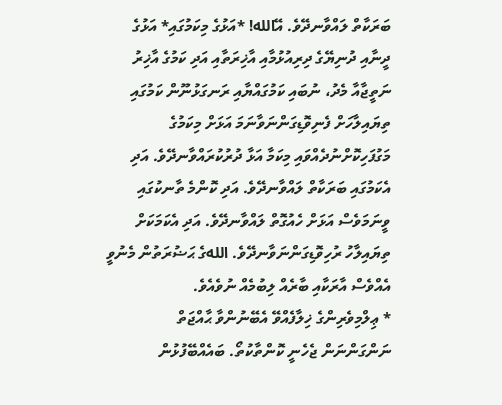ބަރަކާތް ލައްވާނދޭވެ. އޭالله! *އަޅުގެ މިކަމުގައި* އަޅުގެ ދީނާއި ދުނިޔޭގެ ދިރިއުޅުމާއި އާޚިރަތާއި އަދި ކަމުގެ އާޚިރު ނަތީޖާއާ މެދު، ނުބައި ކަމުގައްޔާއި ރަނގަޅުނޫން ކަމުގައި ތިޔައިލާހަށް ފެނިވޮޑިގަންނަވާނަމަ އަޅަށް މިކަމުގެ މަގުފަހިކޮށްނުދެއްވައި މިކަމާ އަޅާ ދުރުކުރައްވާނދޭވެ. އަދި އެކަމުގައި ބަރަކާތް ލައްވާނދޭވެ. އަދި ކޮންމެ ތާނކުގައި ވީނަމަވެސް އަޅަށް ހެއުގޮތް ލައްވާނދޭވެ. އަދި އެކަމަކަށް ތިޔައިލާހު ރުހިވޮޑިގަންނަވާނދޭވެ. اللهގެ ޙަޟުރަތުން މެނުވީ އެއްވެސް އާރަކާއި ބާރެއް ލިބުމެއް ނުވެއެވެ.
* ޢިލްމިވެރިންގެ ޚިލާފެއްވޭ އެބޭނުންވާ ޙާއްޖަތް ނަންގަންނަން ޖެހެނީ ކޮންތާކުތޯ. ބައެއްބޭފުޅުން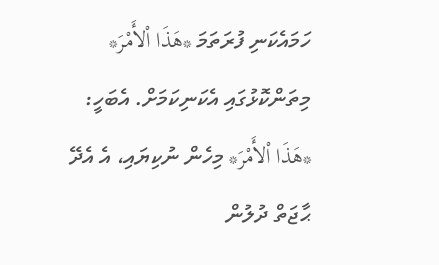ހަމައެކަނި ފުރަތަމަ *هَذَا اْلأَمْرَ* މިތަންކޮޅުގައި އެކަނިކަމަށް. އެބަހީ: *هَذَا اْلأَمْرَ* މިހެން ނުކިޔައި، އެ އެދޭ ޙާޖަތް ދުލުން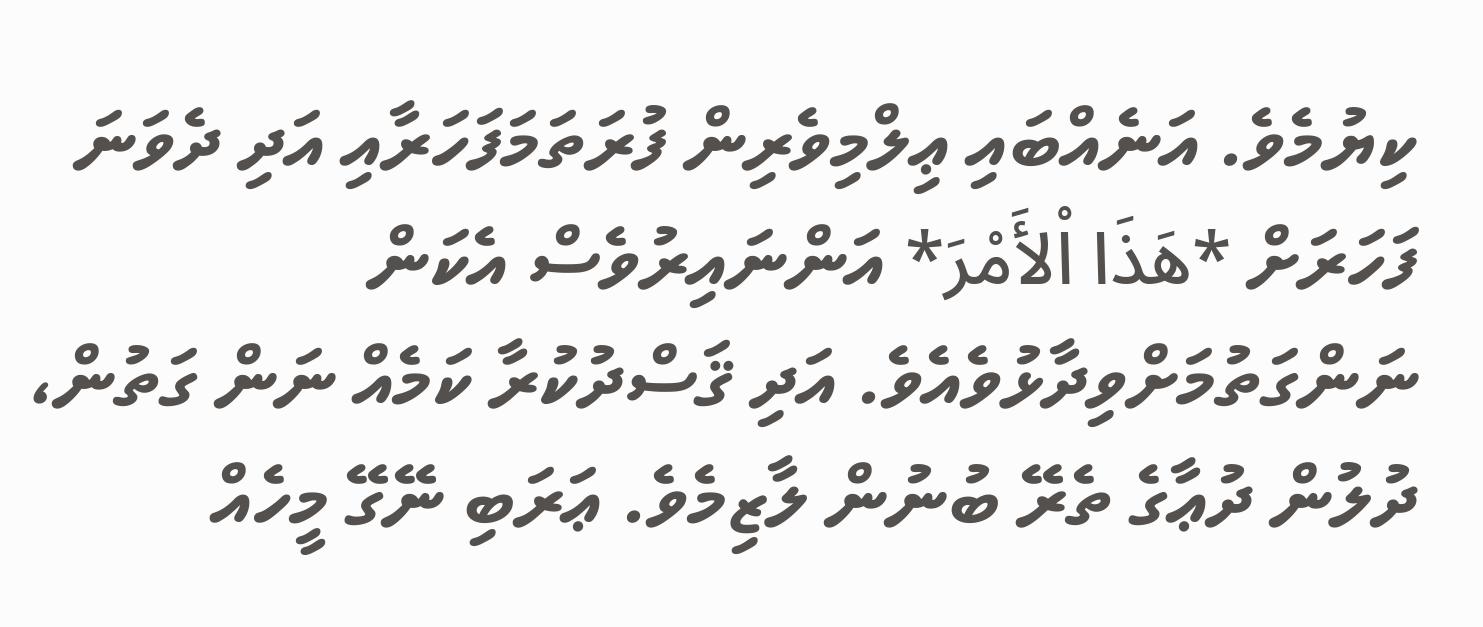ކިޔުމެވެ. އަނެއްބައި ޢިލްމިވެރިން ފުރަތަމަފަހަރާއި އަދި ދެވަނަ ފަހަރަށް *هَذَا اْلأَمْرَ* އަންނައިރުވެސް އެކަން ނަންގަތުމަށްވިދާޅުވެއެވެ. އަދި ޤަސްދުކުރާ ކަމެއް ނަން ގަތުން، ދުލުން ދުޢާގެ ތެރޭ ބުނުން ލާޒިމެވެ. ޢަރަބި ނޭގޭ މީހެއް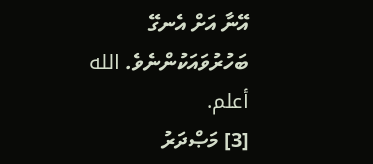އޭނާ އަށް އެނގޭ ބަހުރުވައަކުންނެވެ. الله أعلم.
[3] މަޞްދަރު